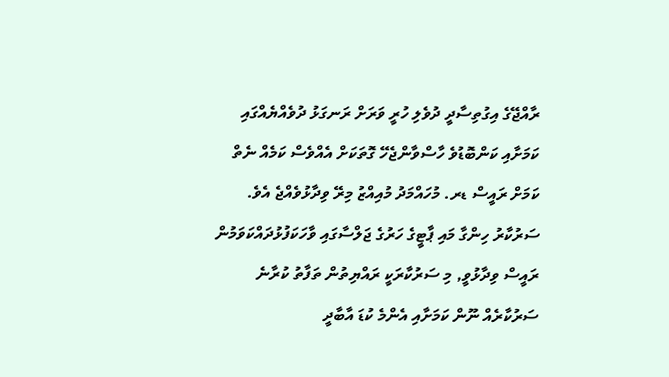ރާއްޖޭގެ އިގުތިސާދީ ދުވެލި ހުރީ ވަރަށް ރަނގަޅު ދުވެއްޔެއްގައި ކަމަށާއި ކަންބޮޑުވެ ހާސްވާންޖެހޭ ގޮތަކަށް އެއްވެސް ކަމެއް ނެތް ކަމަށް ރައީސް ޑރ. މުހައްމަދު މުއިއްޒު މިރޭ ވިދާޅުވެއްޖެ އެވެ.
ސަރުކާރު ހިންގާ މައި ޕާޓީގެ ހަރުގެ ޖަލްސާގައި ވާހަކަފުޅުދައްކަވަމުން ރައީސް ވިދާޅުވީ, މި ސަރުކާރަކީ ރައްޔިތުން ތަފާތު ކުރާނެ ސަރުކާރެއް ނޫން ކަމަށާއި އެންމެ ކުޑަ އާބާދީ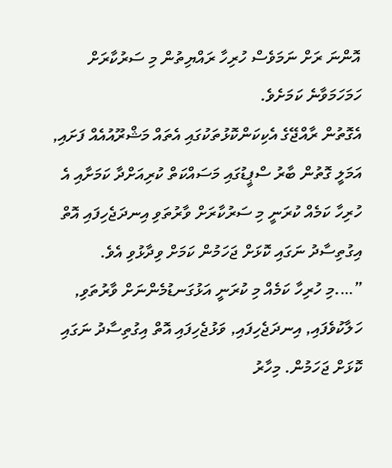އޮންނަ ރަށް ނަމަވެސް ހުރިހާ ރައްޔިތުން މި ސަރުކާރަށް ހަމަހަމަވާނެ ކަމަށެވެ.
އެގޮތުން ރާއްޖޭގެ އެކިކަންކޮޅުތަކުގައި އެތައް މަޝްރޫއުއެއް ފަށައި, އަމަލީ ގޮތުން ބާރު ސްޕީޑުގައި މަސައްކަތް ކުރިއަށްދާ ކަމަށާއި އެ ހުރިހާ ކަމެއް ކުރަނީ މި ސަރުކާރަށް ވާރުތަވި އިނދަޖެހިފައި އޮތް އިގުތިސާދު ނަގައި ކޮޅަށް ޖަހަމުން ކަމަށް ވިދާޅުވި އެވެ.
”….މި ހުރިހާ ކަމެއް މި ކުރަނީ އަޅުގަނޑުމެންނަށް ވާރުތަވި, ހަލާކުވެފައި, އިނދަޖެހިފައި, ވަޅުޖެހިފައި އޮތް އިގުތިސާދު ނަގައި ކޮޅަށް ޖަހަމުން. މިހާރު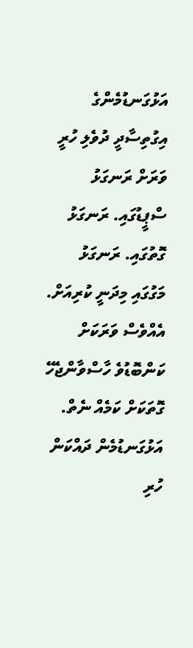އަޅުގަނޑުމެންގެ އިގުތިސާދީ ދުވެލި ހުރީ ވަރަށް ރަނގަޅު ސްޕީޑުގައި. ރަނގަޅު ގޮތުގައި. ރަނގަޅު މަގުގައި މިދަނީ ކުރިއަށް. އެއްވެސް ވަރަކަށް ކަންބޮޑުވެ ހާސްވާންޖެހޭ ގޮތަކަށް ކަމެއް ނެތް. އަޅުގަނޑުމެން ދައްކަން ހުރި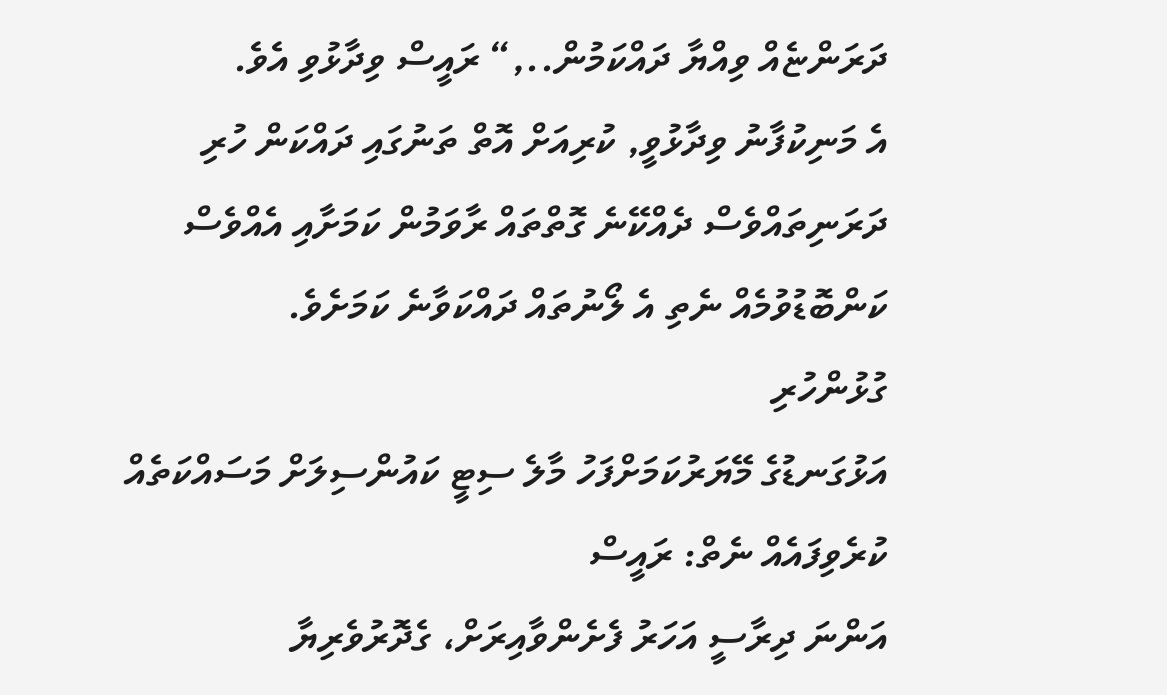ދަރަންޏެއް ވިއްޔާ ދައްކަމުން..,“ ރައީސް ވިދާޅުވި އެވެ.
އެ މަނިކުފާނު ވިދާޅުވީ, ކުރިއަށް އޮތް ތަނުގައި ދައްކަން ހުރި ދަރަނިތައްވެސް ދެއްކޭނެ ގޮތްތައް ރާވަމުން ކަމަށާއި އެއްވެސް ކަންބޮޑުވުމެއް ނެތި އެ ލޯނުތައް ދައްކަވާނެ ކަމަށެވެ.
ގުޅުންހުރި
އަޅުގަނޑުގެ މޭޔަރުކަމަށްފަހު މާލެ ސިޓީ ކައުންސިލަށް މަސައްކަތެއް ކުރެވިފައެއް ނެތް: ރައީސް
އަންނަ ދިރާސީ އަހަރު ފެށެންވާއިރަށް، ގެދޮރުވެރިޔާ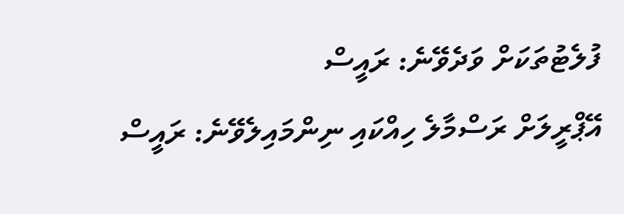ފުލެޓުތަކަށް ވަދެވޭނެ: ރައީސް
އޭޕްރީލަށް ރަސްމާލެ ހިއްކައި ނިންމައިލެވޭނެ: ރައީސް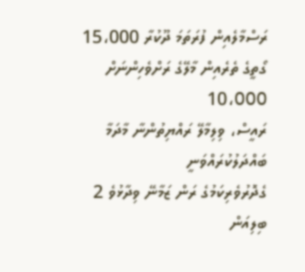ރަސްމާލެއިން ފުރަތަމަ ދޫކުރާ 15،000 ގޯތީގެ ތެރެއިން މާލޭގެ ރަށްވެހިންނަށް 10،000
ރައީސް، ވިލިމާލޭ ރައްޔިތުންނާ މާދަމާ ބައްދަލުކުރައްވަނީ
ގެދޮރުވެރިކަމުގެ ރަން ޒަމާނޭ ވިދާޅުވެ 2 ބިލިއަން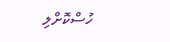ހުސްކޮށްލި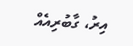އިރު، ގާބުރިއެއް